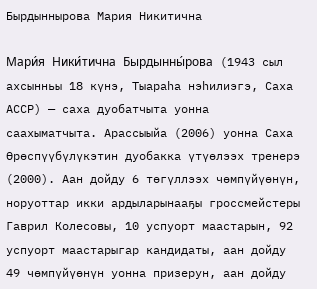Бырдыннырова Мария Никитична

Мари́я Ники́тична Бырдынны́рова (1943 сыл ахсынньы 18 күнэ, Тыараһа нэһилиэгэ, Саха АССР) — саха дуобатчыта уонна саахыматчыта. Арассыыйа (2006) уонна Саха Өрөспүүбүлүкэтин дуобакка үтүөлээх тренерэ (2000). Аан дойду 6 төгүллээх чөмпүйүөнүн, норуоттар икки ардыларынааҕы гроссмейстеры Гаврил Колесовы, 10 успуорт маастарын, 92 успуорт маастарыгар кандидаты, аан дойду 49 чөмпүйүөнүн уонна призерун, аан дойду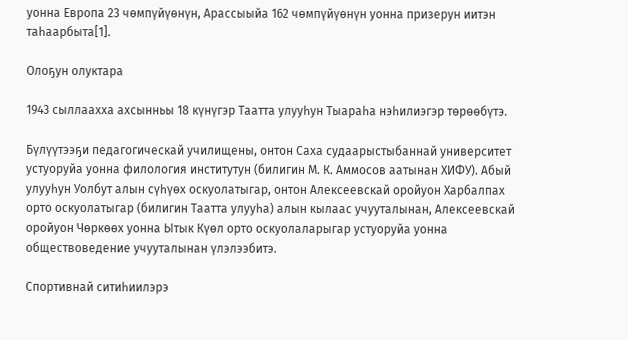уонна Европа 23 чөмпүйүөнүн, Арассыыйа 162 чөмпүйүөнүн уонна призерун иитэн таһаарбыта[1].

Олоҕун олуктара

1943 сыллаахха ахсынньы 18 күнүгэр Таатта улууһун Тыараһа нэһилиэгэр төрөөбүтэ.

Бүлүүтээҕи педагогическай училищены, онтон Саха судаарыстыбаннай университет устуоруйа уонна филология институтун (билигин М. К. Аммосов аатынан ХИФУ). Абый улууһун Уолбут алын сүһүөх оскуолатыгар, онтон Алексеевскай оройуон Харбалпах орто оскуолатыгар (билигин Таатта улууһа) алын кылаас учууталынан, Алексеевскай оройуон Чөркөөх уонна Ытык Күөл орто оскуолаларыгар устуоруйа уонна обществоведение учууталынан үлэлээбитэ.

Спортивнай ситиһиилэрэ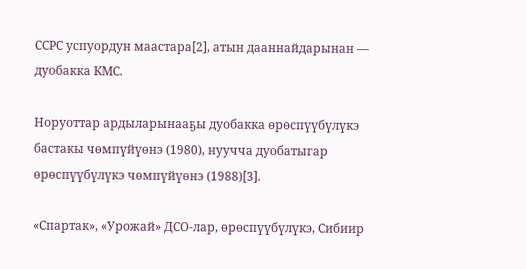ССРС успуордун маастара[2], атын дааннайдарынан — дуобакка КМС.

Норуоттар ардыларынааҕы дуобакка өрөспүүбүлүкэ бастакы чөмпүйүөнэ (1980), нуучча дуобатыгар өрөспүүбүлүкэ чөмпүйүөнэ (1988)[3].

«Спартак», «Урожай» ДСО-лар, өрөспүүбүлүкэ, Сибиир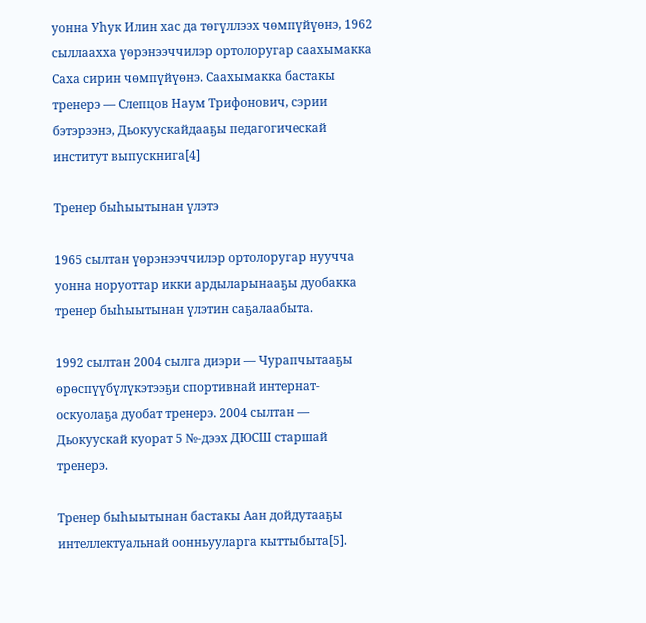уонна Уһук Илин хас да төгүллээх чөмпүйүөнэ, 1962 сыллаахха үөрэнээччилэр ортолоругар саахымакка Саха сирин чөмпүйүөнэ. Саахымакка бастакы тренерэ — Слепцов Наум Трифонович, сэрии бэтэрээнэ, Дьокуускайдааҕы педагогическай институт выпускнига[4]

Тренер быһыытынан үлэтэ

1965 сылтан үөрэнээччилэр ортолоругар нуучча уонна норуоттар икки ардыларынааҕы дуобакка тренер быһыытынан үлэтин саҕалаабыта.

1992 сылтан 2004 сылга диэри — Чурапчытааҕы өрөспүүбүлүкэтээҕи спортивнай интернат-оскуолаҕа дуобат тренерэ. 2004 сылтан — Дьокуускай куорат 5 №-дээх ДЮСШ старшай тренерэ.

Тренер быһыытынан бастакы Аан дойдутааҕы интеллектуальнай оонньууларга кыттыбыта[5].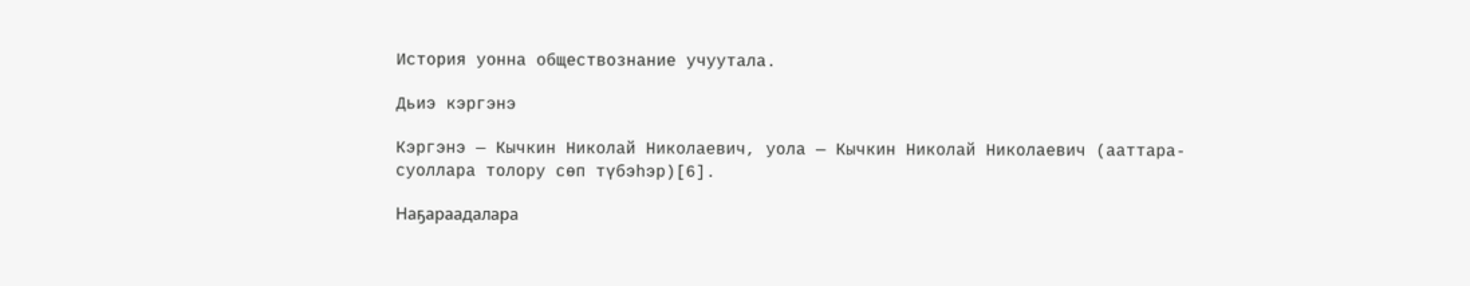История уонна обществознание учуутала.

Дьиэ кэргэнэ

Кэргэнэ — Кычкин Николай Николаевич, уола — Кычкин Николай Николаевич (ааттара-суоллара толору сөп түбэһэр)[6].

Наҕараадалара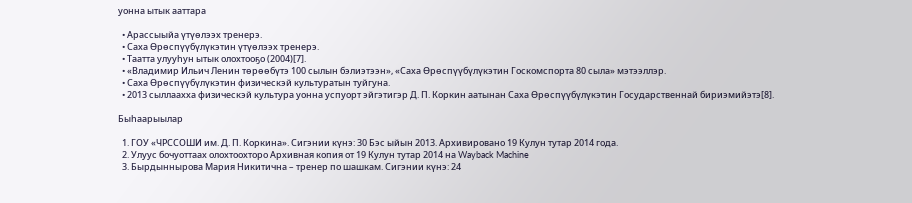уонна ытык ааттара

  • Арассыыйа үтүөлээх тренерэ.
  • Саха Өрөспүүбүлүкэтин үтүөлээх тренерэ.
  • Таатта улууһун ытык олохтооҕо (2004)[7].
  • «Владимир Ильич Ленин төрөөбүтэ 100 сылын бэлиэтээн», «Саха Өрөспүүбүлүкэтин Госкомспорта 80 сыла» мэтээллэр.
  • Саха Өрөспүүбүлүкэтин физическэй культуратын туйгуна.
  • 2013 сыллаахха физическэй культура уонна успуорт эйгэтигэр Д. П. Коркин аатынан Саха Өрөспүүбүлүкэтин Государственнай бириэмийэтэ[8].

Быһаарыылар

  1. ГОУ «ЧРССОШИ им. Д. П. Коркина». Сигэнии күнэ: 30 Бэс ыйын 2013. Архивировано 19 Кулун тутар 2014 года.
  2. Улуус бочуоттаах олохтоохторо Архивная копия от 19 Кулун тутар 2014 на Wayback Machine
  3. Бырдыннырова Мария Никитична – тренер по шашкам. Сигэнии күнэ: 24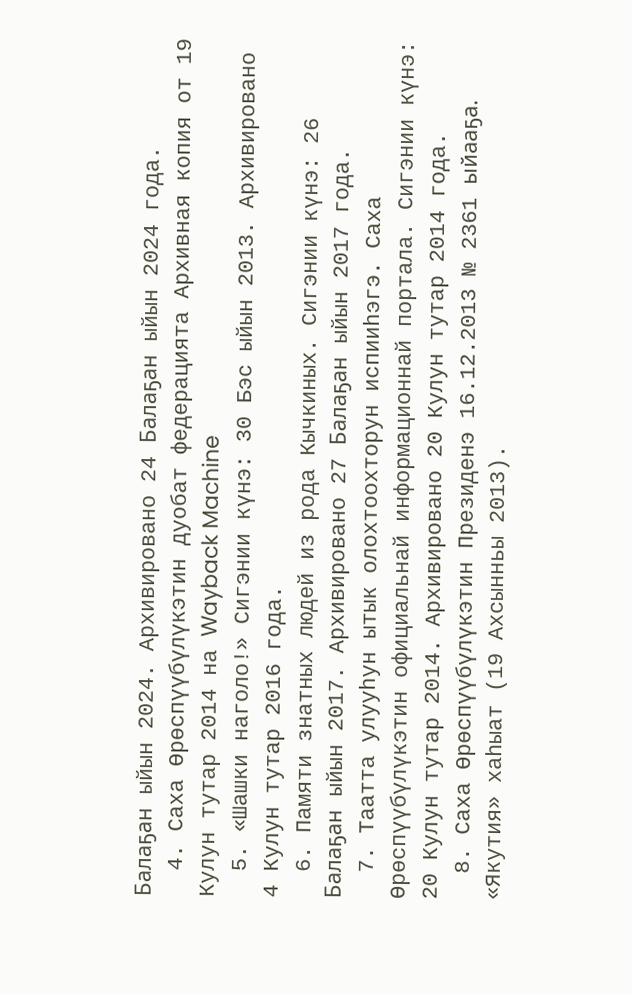Балаҕан ыйын 2024. Архивировано 24 Балаҕан ыйын 2024 года.
  4. Саха Өрөспүүбүлүкэтин дуобат федерацията Архивная копия от 19 Кулун тутар 2014 на Wayback Machine
  5. «Шашки наголо!» Сигэнии күнэ: 30 Бэс ыйын 2013. Архивировано 4 Кулун тутар 2016 года.
  6. Памяти знатных людей из рода Кычкиных. Сигэнии күнэ: 26 Балаҕан ыйын 2017. Архивировано 27 Балаҕан ыйын 2017 года.
  7. Таатта улууһун ытык олохтоохторун испииһэгэ. Саха Өрөспүүбүлүкэтин официальнай информационнай портала. Сигэнии күнэ: 20 Кулун тутар 2014. Архивировано 20 Кулун тутар 2014 года.
  8. Саха Өрөспүүбүлүкэтин Президенэ 16.12.2013 № 2361 ыйааҕа. «Якутия» хаһыат (19 Ахсынньы 2013).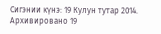Сигэнии күнэ: 19 Кулун тутар 2014. Архивировано 19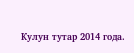Кулун тутар 2014 года.